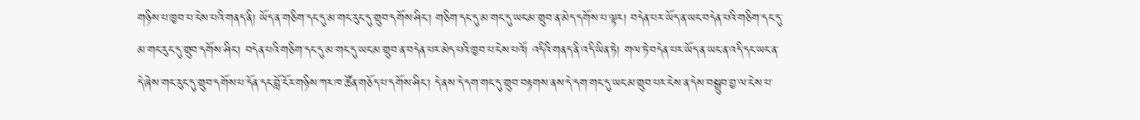གཉིས་པ་ཁྱབ་པ་ངེས་པའི་གནད་ནི། ཡོད་ན་གཅིག་དང་དུ་མ་གང་རུང་དུ་གྲུབ་དགོས་ཤིང་། གཅིག་དང་དུ་མ་གང་དུ་ཡང་མ་གྲུབ་ན་མེད་དགོས་པ་ལྟར། བདེན་པར་ཡོད་ན་ཡང་བདེན་པའི་གཅིག་དང་དུ་མ་གང་རུང་དུ་གྲུབ་དགོས་ཤིང་། བདེན་པའི་གཅིག་དང་དུ་མ་གང་དུ་ཡང་མ་གྲུབ་ན་བདེན་པར་མེད་པའི་ཁྱབ་པ་ངེས་པའོ། འདིའི་གནད་ནི་འདི་ཡིན་ཏེ། གལ་ཏེ་བདེན་པར་ཡོད་ན་ཡང་ན་འདི་དང་ཡང་ན་དེ་ཞེས་གང་རུང་དུ་གྲུབ་དགོས་པ་དོན་དང་བློ་ངོར་གཉིས་ཀར་ཁ་ཚོན་གཅོད་པ་དགོས་ཤིང་། དེ་ནས་དེ་དག་གང་དུ་གྲུབ་བརྟགས་ནས་དེ་དག་གང་དུ་ཡང་མ་གྲུབ་པར་ངེས་ན་དེས་བསྒྲུབ་བྱ་ལ་ངེས་པ་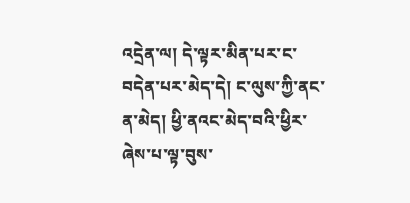འདྲེན་ལ། དེ་ལྟར་མིན་པར་ང་བདེན་པར་མེད་དེ། ང་ལུས་ཀྱི་ནང་ན་མེད། ཕྱི་ནའང་མེད་བའི་ཕྱིར་ཞེས་པ་ལྟ་བུས་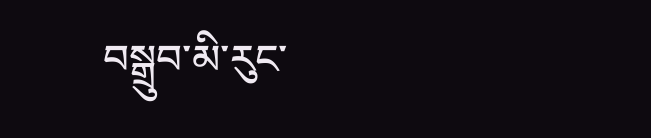བསྒྲུབ་མི་རུང་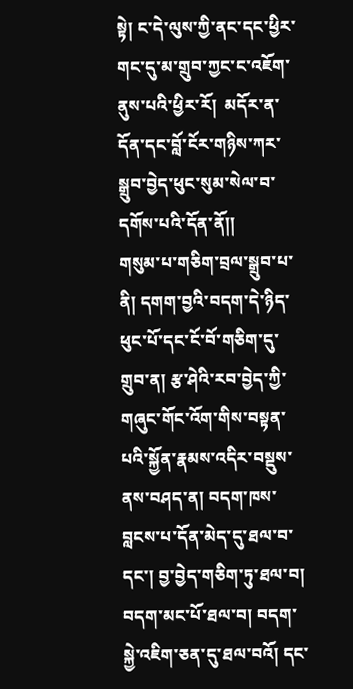སྟེ། ང་དེ་ལུས་ཀྱི་ནང་དང་ཕྱིར་གང་དུ་མ་གྲུབ་ཀྱང་ང་འཇོག་ནུས་པའི་ཕྱིར་རོ།  མདོར་ན་དོན་དང་བློ་ངོར་གཉིས་ཀར་སྒྲུབ་བྱེད་ཕུང་སུམ་སེལ་བ་དགོས་པའི་དོན་ནོ།།
གསུམ་པ་གཅིག་བྲལ་སྒྲུབ་པ་ནི། དགག་བྱའི་བདག་དེ་ཉིད་ཕུང་པོ་དང་ངོ་བོ་གཅིག་དུ་གྲུབ་ན། རྩ་ཤེའི་རབ་བྱེད་ཀྱི་གཞུང་གོང་འོག་གིས་བསྟན་པའི་སྐྱོན་རྣམས་འདིར་བསྡུས་ནས་བཤད་ན། བདག་ཁས་བླངས་པ་དོན་མེད་དུ་ཐལ་བ་དང་། བྱ་བྱེད་གཅིག་ཏུ་ཐལ་བ། བདག་མང་པོ་ཐལ་བ། བདག་སྐྱེ་འཇིག་ཅན་དུ་ཐལ་བའོ། དང་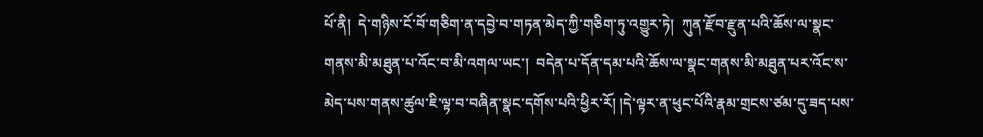པོ་ནི།  དེ་གཉིས་ངོ་བོ་གཅིག་ན་དབྱེ་བ་གཏན་མེད་ཀྱི་གཅིག་ཏུ་འགྱུར་ཏེ།  ཀུན་རྫོབ་རྫུན་པའི་ཆོས་ལ་སྣང་གནས་མི་མཐུན་པ་འོང་བ་མི་འགལ་ཡང་།  བདེན་པ་དོན་དམ་པའི་ཆོས་ལ་སྣང་གནས་མི་མཐུན་པར་འོང་ས་མེད་པས་གནས་ཚུལ་ཇི་ལྟ་བ་བཞིན་སྣང་དགོས་པའི་ཕྱིར་རོ། །དེ་ལྟར་ན་ཕུང་པོའི་རྣམ་གྲངས་ཙམ་དུ་ཟད་པས་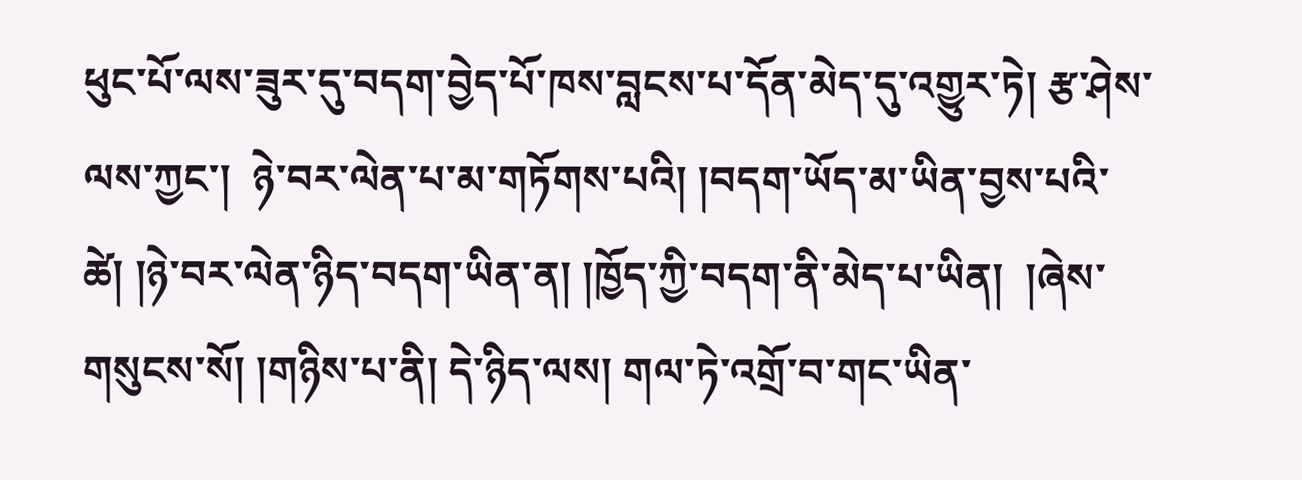ཕུང་པོ་ལས་ཟུར་དུ་བདག་བྱེད་པོ་ཁས་བླངས་པ་དོན་མེད་དུ་འགྱུར་ཏེ། རྩ་ཤེས་ལས་ཀྱང་།  ཉེ་བར་ལེན་པ་མ་གཏོགས་པའི། །བདག་ཡོད་མ་ཡིན་བྱས་པའི་ཚེ། །ཉེ་བར་ལེན་ཉིད་བདག་ཡིན་ན། །ཁྱོད་ཀྱི་བདག་ནི་མེད་པ་ཡིན།  །ཞེས་གསུངས་སོ། །གཉིས་པ་ནི། དེ་ཉིད་ལས། གལ་ཏེ་འགྲོ་བ་གང་ཡིན་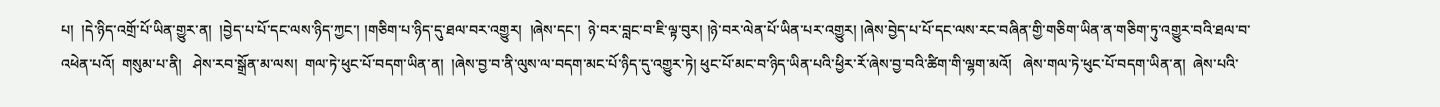པ།  །དེ་ཉིད་འགྲོ་པོ་ཡིན་གྱུར་ན།  །བྱེད་པ་པོ་དང་ལས་ཉིད་ཀྱང་། །གཅིག་པ་ཉིད་དུ་ཐལ་བར་འགྱུར།  །ཞེས་དང་།  ཉེ་བར་བླང་བ་ཇི་ལྟ་བུར། །ཉེ་བར་ལེན་པོ་ཡིན་པར་འགྱུར། །ཞེས་བྱེད་པ་པོ་དང་ལས་རང་བཞིན་གྱི་གཅིག་ཡིན་ན་གཅིག་ཏུ་འགྱུར་བའི་ཐལ་བ་འཕེན་པའོ།  གསུམ་པ་ནི།   ཤེས་རབ་སྒྲོན་མ་ལས།  གལ་ཏེ་ཕུང་པོ་བདག་ཡིན་ན།  །ཞེས་བྱ་བ་ནི་ལུས་ལ་བདག་མང་པོ་ཉིད་དུ་འགྱུར་ཏེ། ཕུང་པོ་མང་བ་ཉིད་ཡིན་པའི་ཕྱིར་རོ་ཞེས་བྱ་བའི་ཚིག་གི་ལྷག་མའོ།   ཞེས་གལ་ཏེ་ཕུང་པོ་བདག་ཡིན་ན།  ཞེས་པའི་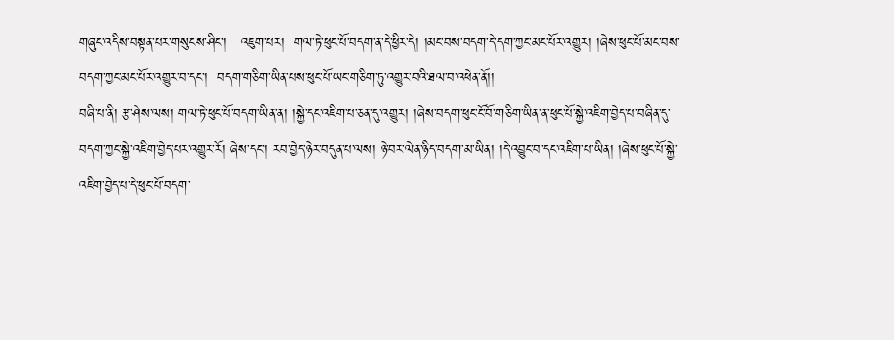གཞུང་འདིས་བསྟན་པར་གསུངས་ཤིང་།   འཇུག་པར།  གལ་ཏེ་ཕུང་པོ་བདག་ན་དེ་ཕྱིར་དེ། །མང་བས་བདག་དེ་དག་ཀྱང་མང་པོར་འགྱུར། །ཞེས་ཕུང་པོ་མང་བས་བདག་ཀྱང་མང་པོར་འགྱུར་བ་དང་།  བདག་གཅིག་ཡིན་པས་ཕུང་པོ་ཡང་གཅིག་ཏུ་འགྱུར་བའི་ཐལ་བ་འཕེན་ནོ།།
བཞི་པ་ནི། རྩ་ཤེས་ལས། གལ་ཏེ་ཕུང་པོ་བདག་ཡིན་ན། །སྐྱེ་དང་འཇིག་པ་ཅན་དུ་འགྱུར། །ཞེས་བདག་ཕུང་ངོ་བོ་གཅིག་ཡིན་ན་ཕུང་པོ་སྐྱེ་འཇིག་བྱེད་པ་བཞིན་དུ་བདག་ཀྱང་སྐྱེ་འཇིག་བྱེད་པར་འགྱུར་རོ། ཞེས་དང་། རབ་བྱེད་ཉེར་བདུན་པ་ལས། ཉེ་བར་ལེན་ཉིད་བདག་མ་ཡིན། །དེ་འབྱུང་བ་དང་འཇིག་པ་ཡིན། །ཞེས་ཕུང་པོ་སྐྱེ་འཇིག་བྱེད་པ་དེ་ཕུང་པོ་བདག་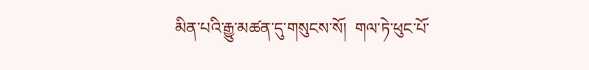མིན་པའི་རྒྱུ་མཚན་དུ་གསུངས་སོ།  གལ་ཏེ་ཕུང་པོ་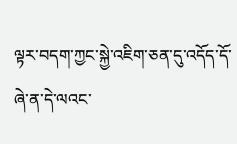ལྟར་བདག་ཀྱང་སྐྱེ་འཇིག་ཅན་དུ་འདོད་དོ་ཞེ་ན་དེ་ལའང་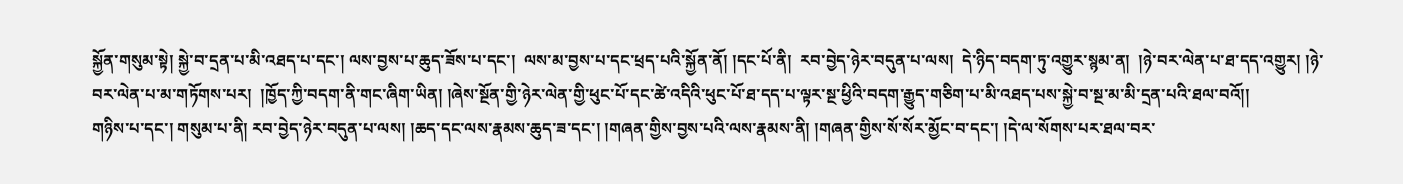སྐྱོན་གསུམ་སྟེ། སྐྱེ་བ་དྲན་པ་མི་འཐད་པ་དང་། ལས་བྱས་པ་ཆུད་ཟོས་པ་དང་།  ལས་མ་བྱས་པ་དང་ཕྲད་པའི་སྐྱོན་ནོ། །དང་པོ་ནི།  རབ་བྱེད་ཉེར་བདུན་པ་ལས།  དེ་ཉིད་བདག་ཏུ་འགྱུར་སྙམ་ན།  །ཉེ་བར་ལེན་པ་ཐ་དད་འགྱུར། །ཉེ་བར་ལེན་པ་མ་གཏོགས་པར།  །ཁྱོད་ཀྱི་བདག་ནི་གང་ཞིག་ཡིན། །ཞེས་སྔོན་གྱི་ཉེར་ལེན་གྱི་ཕུང་པོ་དང་ཚེ་འདིའི་ཕུང་པོ་ཐ་དད་པ་ལྟར་སྔ་ཕྱིའི་བདག་རྒྱུད་གཅིག་པ་མི་འཐད་པས་སྐྱེ་བ་སྔ་མ་མི་དྲན་པའི་ཐལ་བའོ།།
གཉིས་པ་དང་། གསུམ་པ་ནི། རབ་བྱེད་ཉེར་བདུན་པ་ལས། །ཆད་དང་ལས་རྣམས་ཆུད་ཟ་དང་། །གཞན་གྱིས་བྱས་པའི་ལས་རྣམས་ནི། །གཞན་གྱིས་སོ་སོར་མྱོང་བ་དང་། །དེ་ལ་སོགས་པར་ཐལ་བར་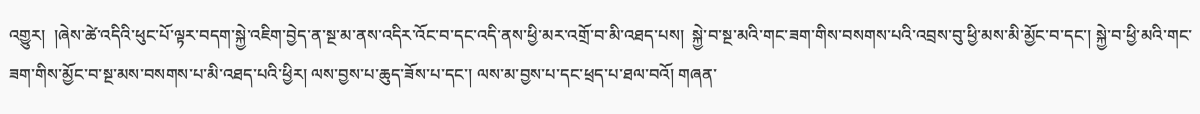འགྱུར།  །ཞེས་ཚེ་འདིའི་ཕུང་པོ་ལྟར་བདག་སྐྱེ་འཇིག་བྱེད་ན་སྔ་མ་ནས་འདིར་འོང་བ་དང་འདི་ནས་ཕྱི་མར་འགྲོ་བ་མི་འཐད་པས།  སྐྱེ་བ་སྔ་མའི་གང་ཟག་གིས་བསགས་པའི་འབྲས་བུ་ཕྱི་མས་མི་མྱོང་བ་དང་། སྐྱེ་བ་ཕྱི་མའི་གང་ཟག་གིས་མྱོང་བ་སྔ་མས་བསགས་པ་མི་འཐད་པའི་ཕྱིར། ལས་བྱས་པ་ཆུད་ཟོས་པ་དང་། ལས་མ་བྱས་པ་དང་ཕྲད་པ་ཐལ་བའོ། གཞན་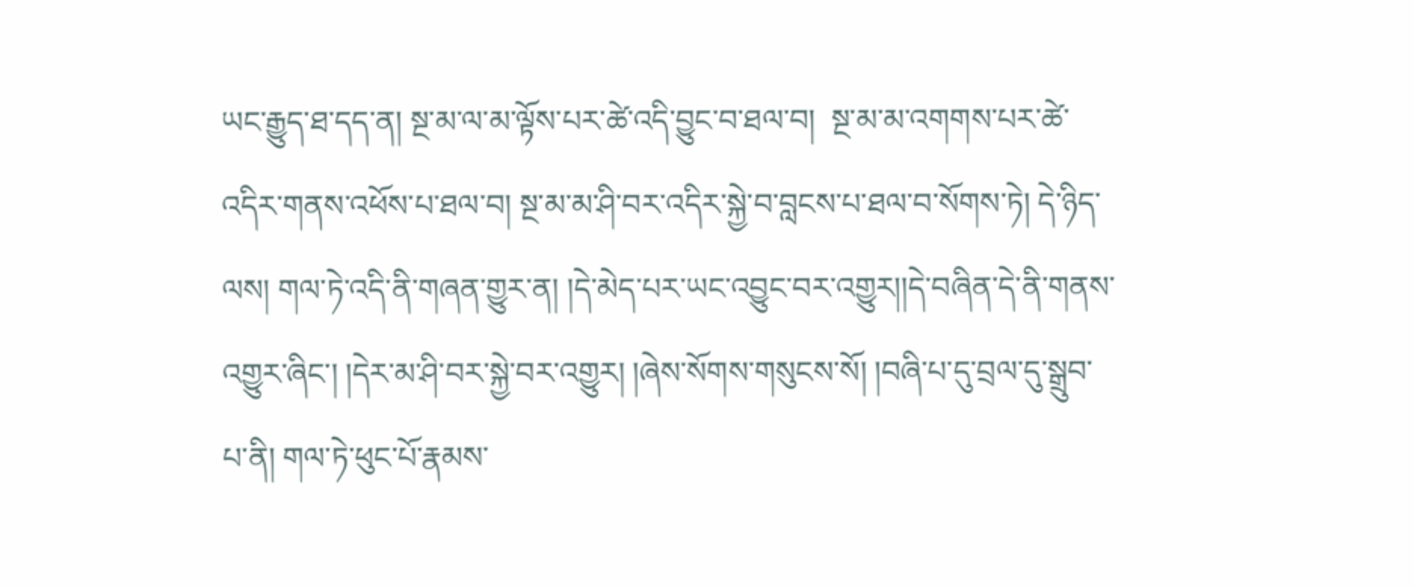ཡང་རྒྱུད་ཐ་དད་ན། སྔ་མ་ལ་མ་ལྟོས་པར་ཚེ་འདི་བྱུང་བ་ཐལ་བ།  སྔ་མ་མ་འགགས་པར་ཚེ་འདིར་གནས་འཕོས་པ་ཐལ་བ། སྔ་མ་མ་ཤི་བར་འདིར་སྐྱེ་བ་བླངས་པ་ཐལ་བ་སོགས་ཏེ། དེ་ཉིད་ལས། གལ་ཏེ་འདི་ནི་གཞན་གྱུར་ན། །དེ་མེད་པར་ཡང་འབྱུང་བར་འགྱུར།།དེ་བཞིན་དེ་ནི་གནས་འགྱུར་ཞིང་། །དེར་མ་ཤི་བར་སྐྱེ་བར་འགྱུར། །ཞེས་སོགས་གསུངས་སོ། །བཞི་པ་དུ་བྲལ་དུ་སྒྲུབ་པ་ནི། གལ་ཏེ་ཕུང་པོ་རྣམས་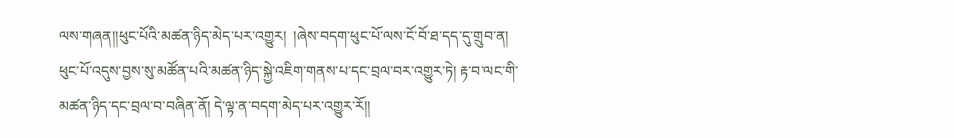ལས་གཞན།།ཕུང་པོའི་མཚན་ཉིད་མེད་པར་འགྱུར།  །ཞེས་བདག་ཕུང་པོ་ལས་ངོ་བོ་ཐ་དད་དུ་གྲུབ་ན། ཕུང་པོ་འདུས་བྱས་སུ་མཚོན་པའི་མཚན་ཉིད་སྐྱེ་འཇིག་གནས་པ་དང་བྲལ་བར་འགྱུར་ཏེ། རྟ་བ་ལང་གི་མཚན་ཉིད་དང་བྲལ་བ་བཞིན་ནོ། དེ་ལྟ་ན་བདག་མེད་པར་འགྱུར་རོ།།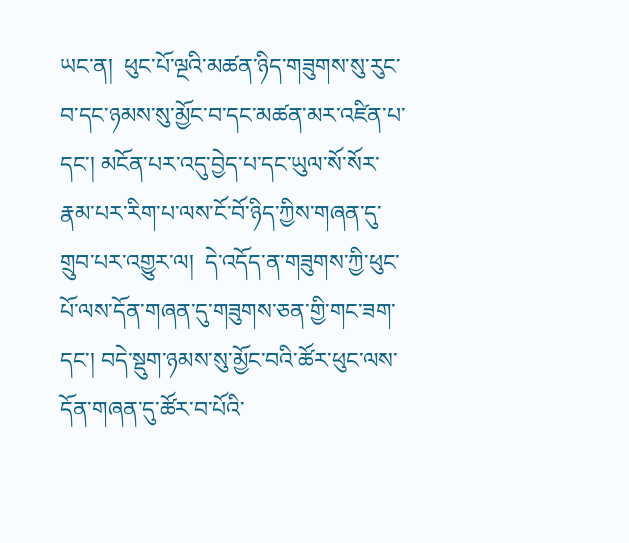ཡང་ན།  ཕུང་པོ་ལྔའི་མཚན་ཉིད་གཟུགས་སུ་རུང་བ་དང་ཉམས་སུ་མྱོང་བ་དང་མཚན་མར་འཛིན་པ་དང་། མངོན་པར་འདུ་བྱེད་པ་དང་ཡུལ་སོ་སོར་རྣམ་པར་རིག་པ་ལས་ངོ་བོ་ཉིད་ཀྱིས་གཞན་དུ་གྲུབ་པར་འགྱུར་ལ།  དེ་འདོད་ན་གཟུགས་ཀྱི་ཕུང་པོ་ལས་དོན་གཞན་དུ་གཟུགས་ཅན་གྱི་གང་ཟག་དང་། བདེ་སྡུག་ཉམས་སུ་མྱོང་བའི་ཚོར་ཕུང་ལས་དོན་གཞན་དུ་ཚོར་བ་པོའི་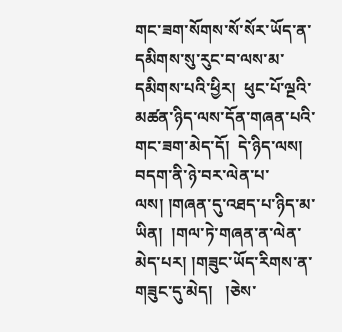གང་ཟག་སོགས་སོ་སོར་ཡོད་ན་དམིགས་སུ་རུང་བ་ལས་མ་དམིགས་པའི་ཕྱིར།  ཕུང་པོ་ལྔའི་མཚན་ཉིད་ལས་དོན་གཞན་པའི་གང་ཟག་མེད་དོ།  དེ་ཉིད་ལས།  བདག་ནི་ཉེ་བར་ལེན་པ་ལས། །གཞན་དུ་འཐད་པ་ཉིད་མ་ཡིན།  །གལ་ཏེ་གཞན་ན་ལེན་མེད་པར། །གཟུང་ཡོད་རིགས་ན་གཟུང་དུ་མེད།   །ཅེས་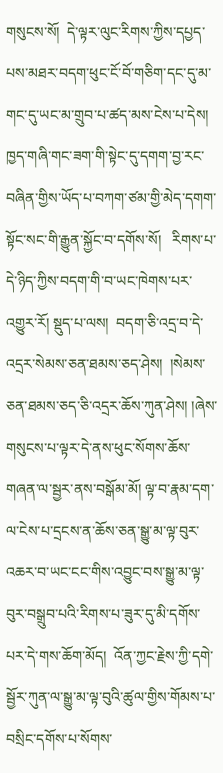གསུངས་སོ།  དེ་ལྟར་ལུང་རིགས་ཀྱིས་དཔྱད་པས་མཐར་བདག་ཕུང་ངོ་བོ་གཅིག་དང་དུ་མ་གང་དུ་ཡང་མ་གྲུབ་པ་ཚད་མས་ངེས་པ་དེས།  ཁྱད་གཞི་གང་ཟག་གི་སྟེང་དུ་དགག་བྱ་རང་བཞིན་གྱིས་ཡོད་པ་བཀག་ཙམ་གྱི་མེད་དགག་སྟོང་སང་གི་རྒྱུན་སྐྱོང་བ་དགོས་སོ།   རིགས་པ་དེ་ཉིད་ཀྱིས་བདག་གི་བ་ཡང་ཁེགས་པར་འགྱུར་རོ། སྡུད་པ་ལས།  བདག་ཅི་འདྲ་བ་དེ་འདྲར་སེམས་ཅན་ཐམས་ཅད་ཤེས།  །སེམས་ཅན་ཐམས་ཅད་ཅི་འདྲར་ཆོས་ཀུན་ཤེས། །ཞེས་གསུངས་པ་ལྟར་དེ་ནས་ཕུང་སོགས་ཆོས་གཞན་ལ་སྦྱར་ནས་བསྒོམ་མོ། ལྟ་བ་རྣམ་དག་ལ་ངེས་པ་དྲངས་ན་ཆོས་ཅན་སྒྱུ་མ་ལྟ་བུར་འཆར་བ་ཡང་ངང་གིས་འབྱུང་བས་སྒྱུ་མ་ལྟ་བུར་བསྒྲུབ་པའི་རིགས་པ་ཟུར་དུ་མི་དགོས་པར་དེ་གས་ཆོག་མོད།  འོན་ཀྱང་རྗེས་ཀྱི་དགེ་སྦྱོར་ཀུན་ལ་སྒྱུ་མ་ལྟ་བུའི་ཚུལ་གྱིས་གོམས་པ་བསྲིང་དགོས་པ་སོགས་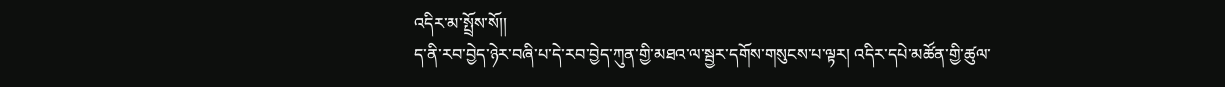འདིར་མ་སྤྲོས་སོ།།
ད་ནི་རབ་བྱེད་ཉེར་བཞི་པ་དེ་རབ་བྱེད་ཀུན་གྱི་མཐའ་ལ་སྦྱར་དགོས་གསུངས་པ་ལྟར། འདིར་དཔེ་མཚོན་གྱི་ཚུལ་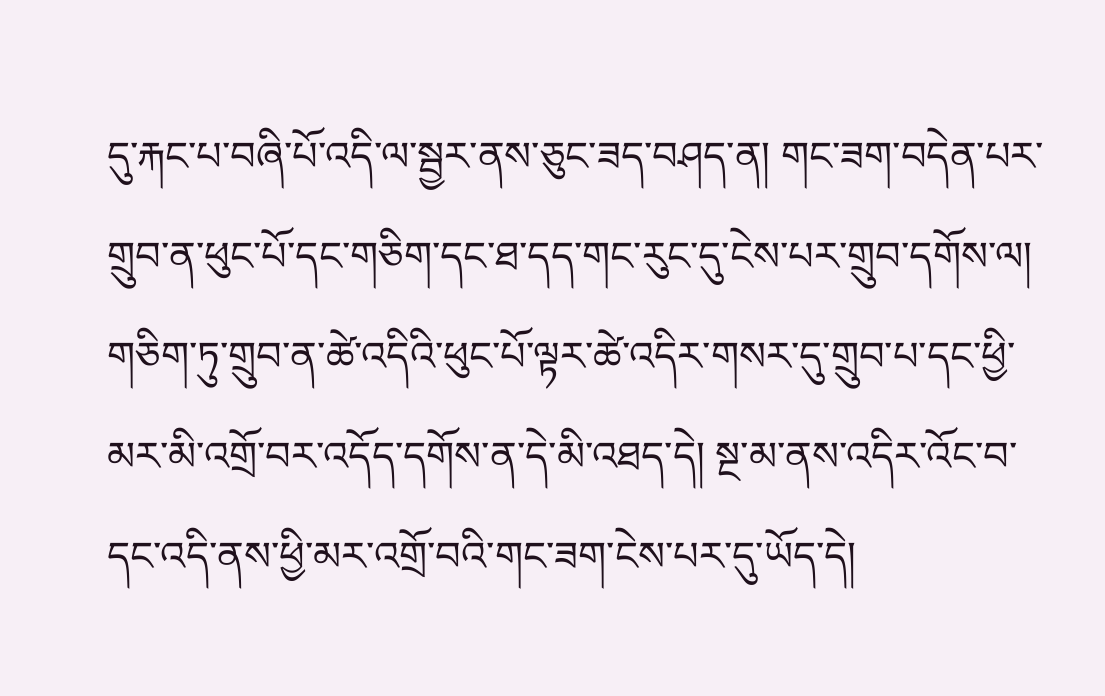དུ་རྐང་པ་བཞི་པོ་འདི་ལ་སྦྱར་ནས་ཅུང་ཟད་བཤད་ན། གང་ཟག་བདེན་པར་གྲུབ་ན་ཕུང་པོ་དང་གཅིག་དང་ཐ་དད་གང་རུང་དུ་ངེས་པར་གྲུབ་དགོས་ལ། གཅིག་ཏུ་གྲུབ་ན་ཚེ་འདིའི་ཕུང་པོ་ལྟར་ཚེ་འདིར་གསར་དུ་གྲུབ་པ་དང་ཕྱི་མར་མི་འགྲོ་བར་འདོད་དགོས་ན་དེ་མི་འཐད་དེ། སྔ་མ་ནས་འདིར་འོང་བ་དང་འདི་ནས་ཕྱི་མར་འགྲོ་བའི་གང་ཟག་ངེས་པར་དུ་ཡོད་དེ།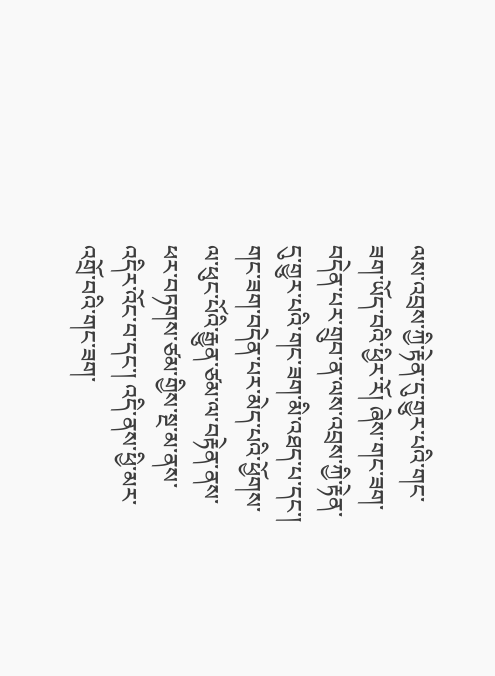ལས་འབྲས་ཀྱི་རྟེན་དུ་གྱུར་པའི་གང་ཟག་ཡོད་བའི་ཕྱིར་རོ། ཞེས་གང་ཟག་བདེན་པར་གྲུབ་ན་ལས་འབྲས་ཀྱི་རྟེན་དུ་གྱུར་པའི་གང་ཟག་མི་འཐད་པ་དང་། གང་ཟག་བདེན་པར་མེད་པའི་ཕྱོགས་ལ་ཕུང་པོའི་རྒྱུན་ཙམ་ལ་བརྟེན་ནས་ཕར་བཏགས་ཙམ་གྱིས་སྔ་མ་ནས་འདིར་འོང་བ་དང་། འདི་ནས་ཕྱི་མར་འགྲོ་བའི་གང་ཟག་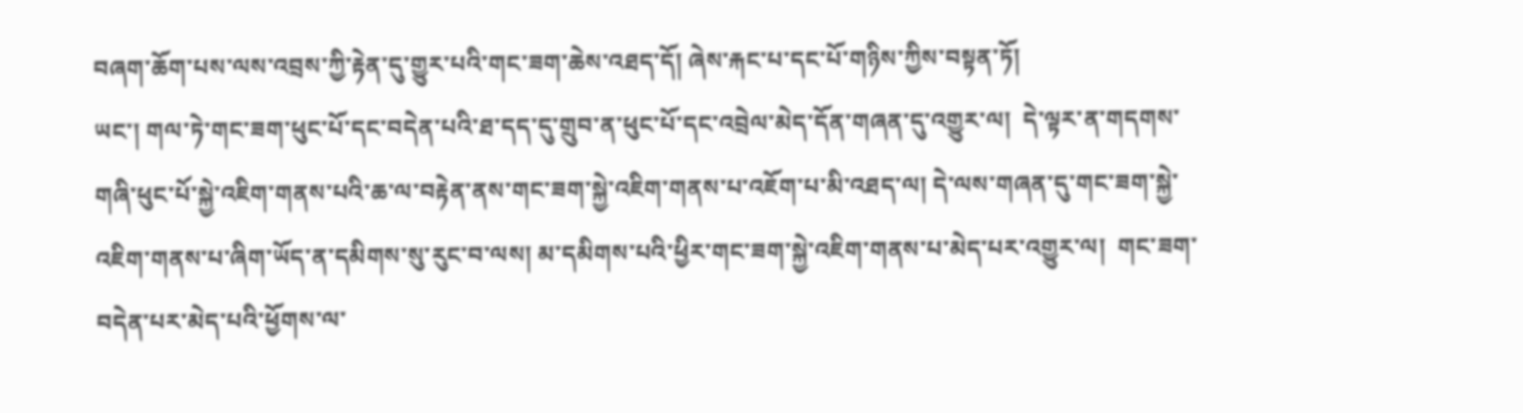བཞག་ཆོག་པས་ལས་འབྲས་ཀྱི་རྟེན་དུ་གྱུར་པའི་གང་ཟག་ཆེས་འཐད་དོ། ཞེས་རྐང་པ་དང་པོ་གཉིས་ཀྱིས་བསྟན་ཏོ།
ཡང་། གལ་ཏེ་གང་ཟག་ཕུང་པོ་དང་བདེན་པའི་ཐ་དད་དུ་གྲུབ་ན་ཕུང་པོ་དང་འབྲེལ་མེད་དོན་གཞན་དུ་འགྱུར་ལ།  དེ་ལྟར་ན་གདགས་གཞི་ཕུང་པོ་སྐྱེ་འཇིག་གནས་པའི་ཆ་ལ་བརྟེན་ནས་གང་ཟག་སྐྱེ་འཇིག་གནས་པ་འཇོག་པ་མི་འཐད་ལ། དེ་ལས་གཞན་དུ་གང་ཟག་སྐྱེ་འཇིག་གནས་པ་ཞིག་ཡོད་ན་དམིགས་སུ་རུང་བ་ལས། མ་དམིགས་པའི་ཕྱིར་གང་ཟག་སྐྱེ་འཇིག་གནས་པ་མེད་པར་འགྱུར་ལ།  གང་ཟག་བདེན་པར་མེད་པའི་ཕྱོགས་ལ་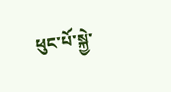ཕུང་པོ་སྐྱེ་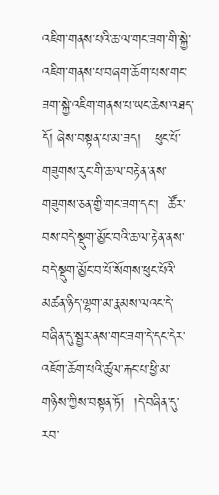འཇིག་གནས་པའི་ཆ་ལ་གང་ཟག་གི་སྐྱེ་འཇིག་གནས་པ་བཞག་ཆོག་པས་གང་ཟག་སྐྱེ་འཇིག་གནས་པ་ཡང་ཆེས་འཐད་དོ། ཞེས་བསྟན་པ་མ་ཟད།   ཕུང་པོ་གཟུགས་རུང་གི་ཆ་ལ་བརྟེན་ནས་གཟུགས་ཅན་གྱི་གང་ཟག་དང་།  ཚོར་བས་བདེ་སྡུག་མྱོང་བའི་ཆ་ལ་རྟེན་ནས་བདེ་སྡུག་མྱོང་བ་པོ་སོགས་ཕུང་པོའི་མཚན་ཉིད་ལྷག་མ་རྣམས་ལའང་དེ་བཞིན་དུ་སྦྱར་ནས་གང་ཟག་དེ་དང་དེར་འཇོག་ཆོག་པའི་ཚུལ་རྐང་པ་ཕྱི་མ་གཉིས་ཀྱིས་བསྟན་ཏོ།  །དེ་བཞིན་དུ་རབ་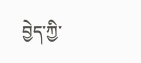བྱེད་ཀྱི་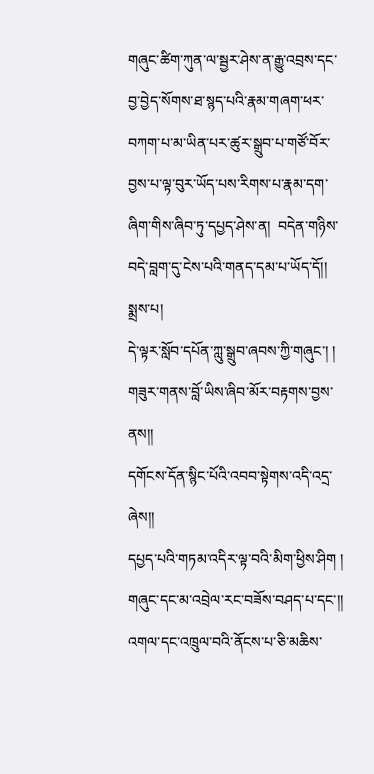གཞུང་ཚིག་ཀུན་ལ་སྦྱར་ཤེས་ན་རྒྱུ་འབྲས་དང་བྱ་བྱེད་སོགས་ཐ་སྙད་པའི་རྣམ་གཞག་ཕར་བཀག་པ་མ་ཡིན་པར་ཚུར་སྒྲུབ་པ་གཙོ་བོར་བྱས་པ་ལྟ་བུར་ཡོད་པས་རིགས་པ་རྣམ་དག་ཞིག་གིས་ཞིབ་ཏུ་དཔྱད་ཤེས་ན།  བདེན་གཉིས་བདེ་བླག་དུ་ངེས་པའི་གནད་དམ་པ་ཡོད་དོ།།
སྨྲས་པ།
དེ་ལྟར་སློབ་དཔོན་ཀླུ་སྒྲུབ་ཞབས་ཀྱི་གཞུང་། །
གཟུར་གནས་བློ་ཡིས་ཞིབ་མོར་བརྟགས་བྱས་ནས།།
དགོངས་དོན་སྙིང་པོའི་འབབ་སྟེགས་འདི་འདྲ་ཞེས།།
དཔྱད་པའི་གཏམ་འདིར་ལྟ་བའི་མིག་ཕྱིས་ཤིག །
གཞུང་དང་མ་འབྲེལ་རང་བཟོས་བཤད་པ་དང་།།
འགལ་དང་འཁྲུལ་བའི་ནོངས་པ་ཅི་མཆིས་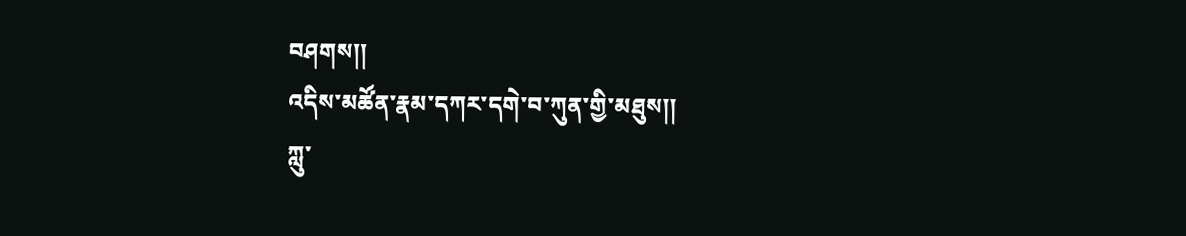བཤགས།།
འདིས་མཚོན་རྣམ་དཀར་དགེ་བ་ཀུན་གྱི་མཐུས།།
ཀླུ་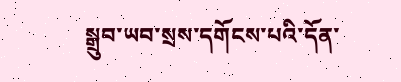སྒྲུབ་ཡབ་སྲས་དགོངས་པའི་དོན་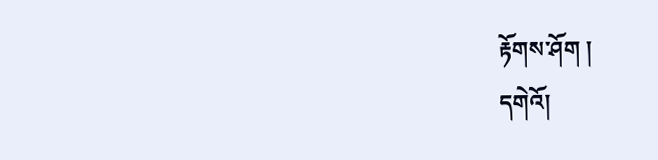རྟོགས་ཤོག །
དགེའོ།